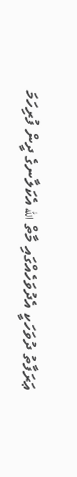ޢަރަފާތު ދުވަހަކީ އެދުވަހެއްގައި މާތް الله އެކަލާނގެ ދީން ފުރިހަމަ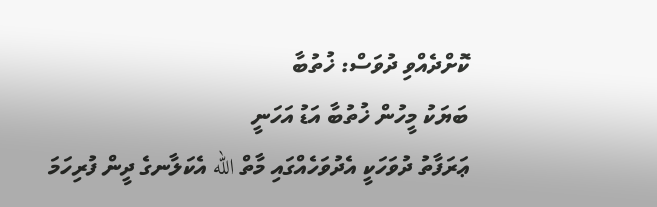ކޮށްދެއްވި ދުވަސް: ޚުތުބާ
ބަޔަކު މީހުން ޚުތުބާ އަޑު އަހަނީ
ޢަރަފާތު ދުވަހަކީ އެދުވަހެއްގައި މާތް الله އެކަލާނގެ ދީން ފުރިހަމަ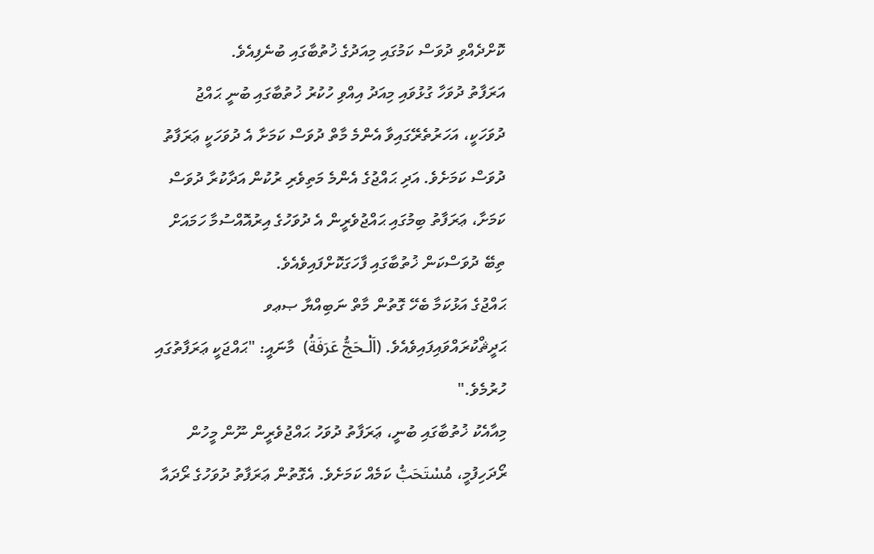ކޮށްދެއްވި ދުވަސް ކަމުގައި މިއަދުގެ ޚުތުބާގައި ބުނެފިއެވެ.
އަރަފާތު ދުވަހާ ގުޅުވައި މިއަދު އިއްވި ހުކުރު ޚުތުބާގައި ބުނީ ޙައްޖު ދުވަހަކީ، އަހަރުތެރޭގައިވާ އެންމެ މާތް ދުވަސް ކަމަށާ އެ ދުވަހަކީ ޢަރަފާތު ދުވަސް ކަމަށެވެ. އަދި ޙައްޖުގެ އެންމެ މަތިވެރި ރުކުން އަދާކުރާ ދުވަސް ކަމަށާ، ޢަރަފާތު ބިމުގައި ޙައްޖުވެރީން އެ ދުވަހުގެ އިރުއޮއްސުމާ ހަމައަށް ތިބޭ ދުވަސްކަން ޚުތުބާގައި ފާހަގަކޮށްފައިވެއެވެ.
ޙައްޖުގެ އަޅުކަމާ ބެހޭ ގޮތުން މާތް ނަބިއްޔާ ޞޢވ ޙަދީޘްކުރައްވައިފައިވެއެވެ. (اَلْـحَجُّ عَرَفَةُ)  މާނައީ: "ޙައްޖަކީ ޢަރަފާތުގައި ހުރުމެވެ."
މިއާއެކު ޚުތުބާގައި ބުނީ، ޢަރަފާތު ދުވަހު ޙައްޖުވެރީން ނޫން މީހުން ރޯދަހިފުމީ، مُسْتَحَبُّ ކަމެއް ކަމަށެވެ. އެގޮތުން ޢަރަފާތު ދުވަހުގެ ރޯދައާ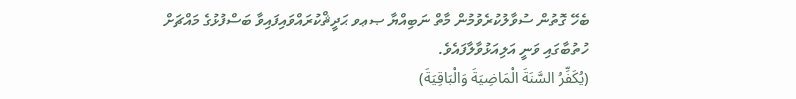ބެހޭ ގޮތުން ސުވާލުކުރެވުމުން މާތް ނަބިއްޔާ ޞޢވ ޙަދީޘްކުރައްވައިފައިވާ ބަސްފުޅުގެ މައްޗަށް ހުތުބާގައި ވަނީ އަލިއަޅުވާލާފައެވެ.
(يُكَفِّرُ السَّنَةَ الْمَاضِيَةَ وَالْبَاقِيَةَ)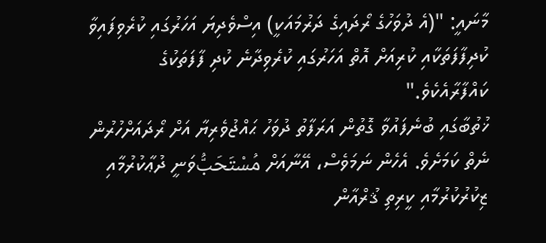މާނައީ: "(އެ ދުވަހުގެ ރޯދައިގެ ދަރުމައަކީ) އިސްވެދިޔަ އަހަރުގައި ކުރެވިފައިވާ ކުދިފާފަތަކާއި ކުރިއަށް އޮތް އަހަރުގައި ކުރެވިދާނެ ކުދި ފާފަތަކުގެ ކައްފާރާއެކެވެ."
ޚުތުބާގައި ބުނެފައުވާ ގޮތުން އަރަފާތު ދުވަހު ޙައްޖުވެރިޔާ އަށް ރޯދައަށްހުރުން ނެތް ކަމަށެވެ. އެހެން ނަމަވެސް، އޭނާއަށް مُسْتَحَبُّވަނީ ދުޢާކުރުމާއި ޒިކުރުކުރުމާއި ކީރިތި ޤުރްއާން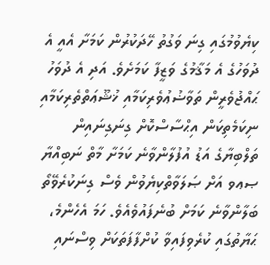ކިޔެވުމުގައި ގިނަ ވަގުތު ހޭދަކުރުން ކަމަށާ އެއީ އެ ދުވަހުގެ އެ މަޤާމުގެ ވަޒީފާ ކަމަށެވެ. އަދި އެ ދުވަހު ޙައްޖުވެރީން ތަވާޟުޢުވެރިކަމާއި ޚުޝޫޢަތްތެރިކަމާއި ނިކަމެތިކަން އިޙްސާސްކޮށް ގިނަގިނައިން ތަލްބިޔާގެ އަޑު އުފުލާންވާނެ ކަމަށާ މާތް ނަބިއްޔާ ޞޢވ އަށް ޞަލަވާތްކިޔެވުން ވެސް ގިނަކުރެވޭތޯ ބަލާންވާނެ ކަމަށް ބުނެފައުވެއެވެ. ހަމަ އެހެންމެ،  ޙަޔާތުގައި ކުރެވިފައިވާ ކުށްފާފަތަކަށް ވިސްނައި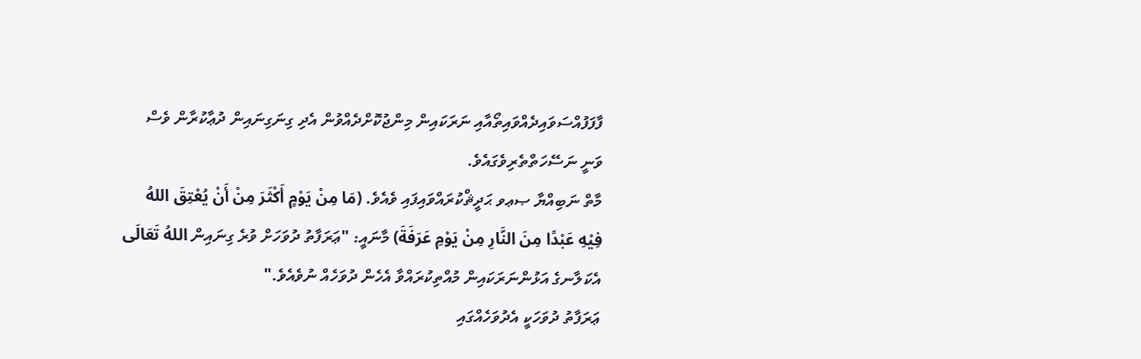ފާފަފުއްސަވައިދެއްވައިތޯއާއި ނަރަކައިން މިންޖުކޮށްދެއްވުން އެދި ގިނަގިނައިން ދުޢާކުރާން ވެސް ވަނީ ނަސޭހަތްތެރިވެގައެވެ.
މާތް ނަބިއްޔާ ޞޢވ ޙަދީޘްކުރައްވައިފައި ވެއެވެ. (مَا مِنْ يَوْمٍ أَكْثَرَ مِنْ أَنْ يُعْتِقَ اللهُ فِيْهِ عَبْدًا مِنَ النَّارِ مِنْ يَوْمِ عَرَفَةَ) މާނައީ: "ޢަރަފާތު ދުވަހަށް ވުރެ ގިނައިން اللهُ تَعَالَى އެކަލާނގެ އަޅުންނަރަކައިން މުއްތިކުރައްވާ އެހެން ދުވަހެއް ނުވެއެވެ."
ޢަރަފާތު ދުވަހަކީ އެދުވަހެއްގައި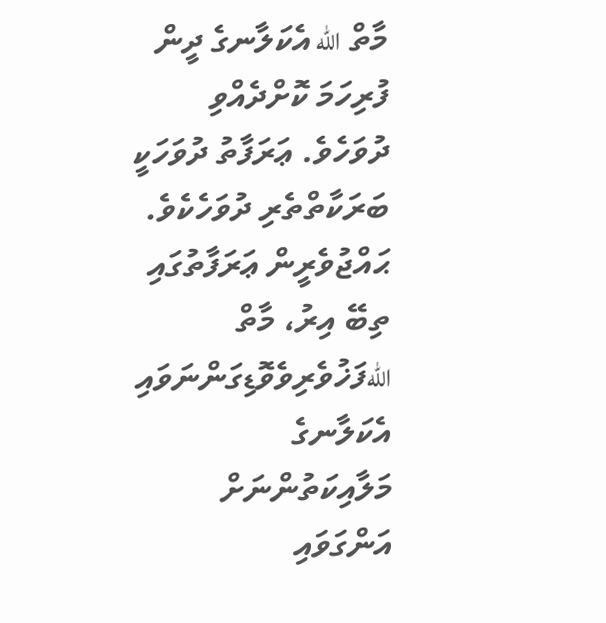މާތް الله އެކަލާނގެ ދީން ފުރިހަމަ ކޮށްދެއްވި ދުވަހެވެ. ޢަރަފާތު ދުވަހަކީ ބަރަކާތްތެރި ދުވަހެކެވެ. ޙައްޖުވެރީން ޢަރަފާތުގައި ތިބޭ އިރު، މާތް اللهފަޚުވެރިވެވޮޑިގަންނަވައި އެކަލާނގެ މަލާއިކަތުންނަށް އަންގަވައި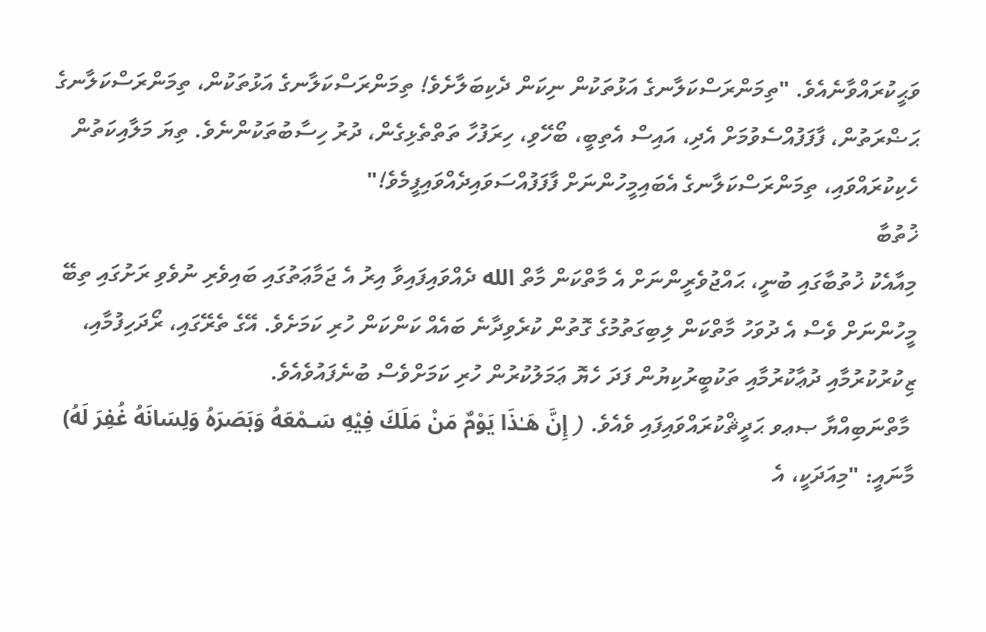ވަޙީކުރައްވާނެއެވެ. "ތިމަންރަސްކަލާނގެ އަޅުތަކުން ނިކަން ދެކިބަލާށެވެ! ތިމަންރަސްކަލާނގެ އަޅުތަކުން، ތިމަންރަސްކަލާނގެ ޙަޟްރަތުން، ފާފަފުއްސެވުމަށް އެދި، އައިސް އެތިބީ، ބޯހޭވި، ހިރަފުހާ ތަތްތެޅިގެން، ދުރު ހިސާބުތަކުންނެވެ. ތިޔަ މަލާއިކަތުން ހެކިކުރައްވައި، ތިމަންރަސްކަލާނގެ އެބައިމީހުންނަށް ފާފަފުއްސަވައިދެއްވައިފީމެވެ!"
ޚުތުބާ
މިއާއެކު ޚުތުބާގައި ބުނީ، ޙައްޖުވެރީންނަށް އެ މާތްކަން މާތް الله ދެއްވައިފައިވާ އިރު އެ ޖަމާޢަތުގައި ބައިވެރި ނުވެވި ރަށުގައި ތިބޭ މީހުންނަށް ވެސް އެ ދުވަހު މާތްކަން ލިބިގަތުމުގެ ގޮތުން ކުރެވިދާނެ ބައެއް ކަންކަން ހުރި ކަމަށެވެ. އޭގެ ތެރޭގައި، ރޯދަހިފުމާއި، ޒިކުރުކުރުމާއި ދުޢާކުރުމާއި ތަކުބީރުކިޔުން ފަދަ ހެޔޮ ޢަމަލުކުރުން ހުރި ކަމަށްވެސް ބުނެފައުވެއެވެ.
 މާތްނަބިއްޔާ ޞޢވ ޙަދީޘްކުރައްވައިފައި ވެއެވެ. ( إِنَّ هَـٰذَا يَوْمٌ مَنْ مَلَكَ فِيْهِ سَـمْعَهُ وَبَصَرَهُ وَلِسَانَهُ غُفِرَ لَهُ) މާނައީ: "މިއަދަކީ، އެ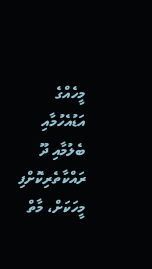މީހެއްގެ އަޑުއެހުމާއި ބެލުމާއި ދޫ ރައްކާތެރިކޮށްފި މީހަކަށް، މާތް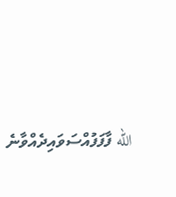الله ފާފަފުއްސަވައިދެއްވާނެ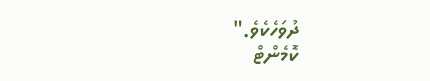ދުވަހެކެވެ."
ކޮމެންޓް